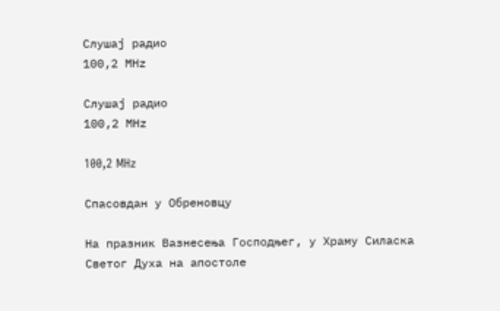Слушај радио
100,2 МHz

Слушај радио
100,2 МHz

100,2 MHz

Спасовдан у Обреновцу

На празник Вазнесења Господњег, у Храму Силаска Светог Духа на апостоле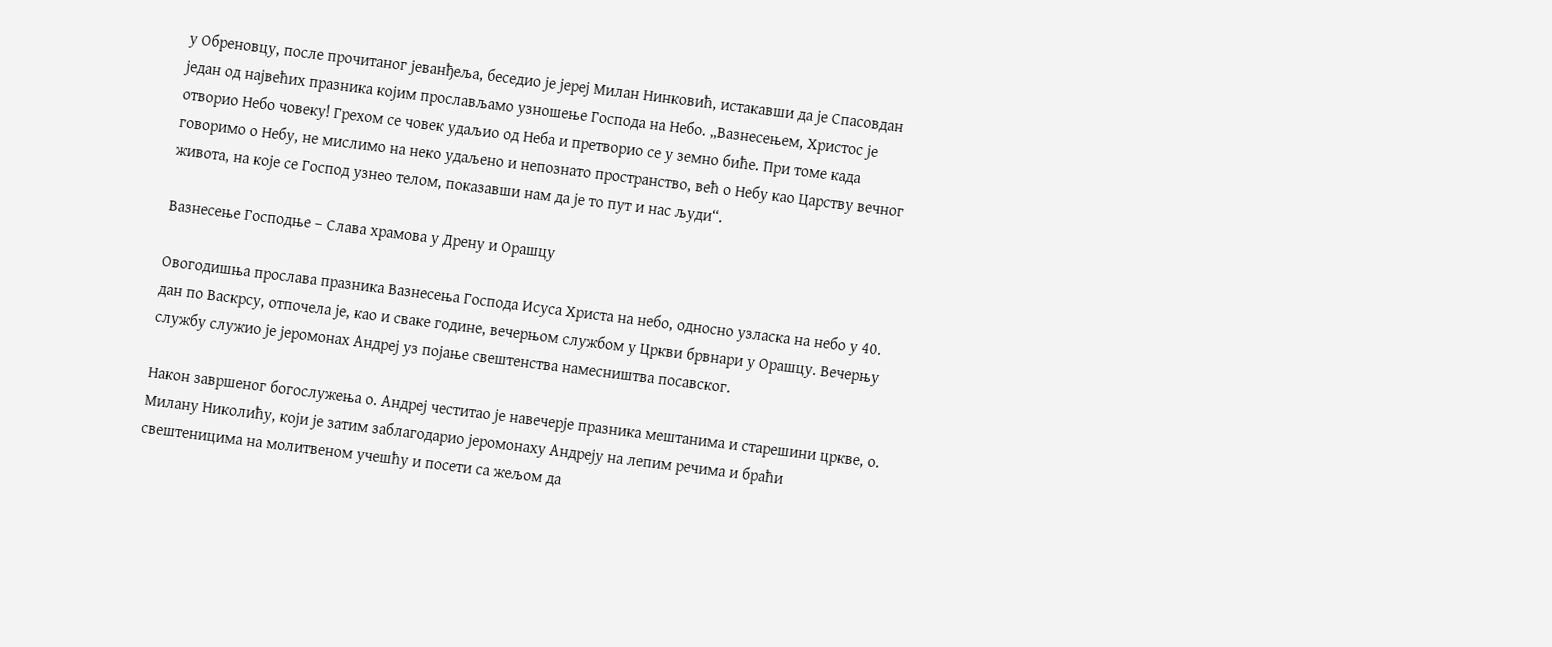у Обреновцу, после прочитаног јеванђељa, беседио је јереј Милан Нинковић, истакавши да је Спасовдан један од највећих празника којим прослављамо узношење Господа на Небо. „Вазнесењем, Христос је отворио Небо човеку! Грехом се човек удаљио од Неба и претворио се у земно биће. При томе када говоримо о Небу, не мислимо на неко удаљено и непознато прострaнство, већ о Небу као Царству вечног живота, на које се Господ узнео телом, показавши нам да је то пут и нас људи“.

Вазнесење Господње – Слава храмова у Дрену и Орашцу

Овогодишња прослава празника Вазнесења Господа Исуса Христа на небо, односно узласка на небо у 40. дан по Васкрсу, отпочела је, као и сваке године, вечерњoм службом у Цркви брвнари у Орашцу. Вечерњу службу служио је јеромонах Андреј уз појање свештенства намесништва посавског.

Након завршеног богослужења о. Андреј честитао је навечерје празника мештанима и старешини цркве, о. Милану Николићу, који је затим заблагодарио јеромонаху Андреју на лепим речима и браћи свештеницима на молитвеном учешћу и посети са жељом да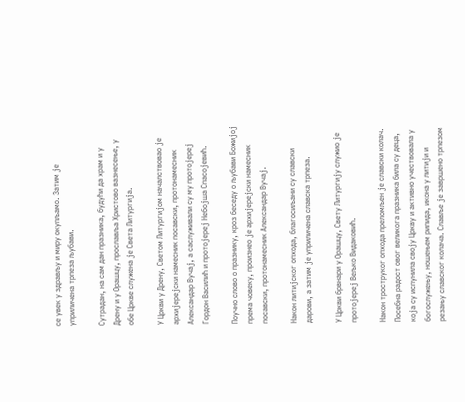се увек у здрављу и миру окупљамо. Затим је уприличена трпеза љубави.

Сутрадан, на сам дан празника, будући да храм и у Дрену и у Орашцу, прославља Христово вазнесење, у обе Цркве служена је Света Литургија.

У Цркви у Дрену, Светом Литургијом началствовао је архијерејски намесник посавски, протонамесник Александар Вучај, а саслуживали су му протојереј Гордон Василић и протојереј Небојша Спасојевић.

Поучно слово о празнику, кроз беседу о љубави Божијој према човеку, произнео је архијерејски намесник посавски, протонамесник Александар Вучај.

Након литијског опхода, благосиљани су славски дарови, а затим је уприличена славска трпеза.

У Цркви брвнари у Орашцу, Свету Литургију служио је протојереј Вељко Видаковић.

Након троструког опхода преломљен је славски колач. Посебна радост овог великога празника била су деца, која су испунила своју Цркву и активно учествовала у богослужењу, ношењем рипида, икона у литији и резању славског колача. Славље је завршено трпезом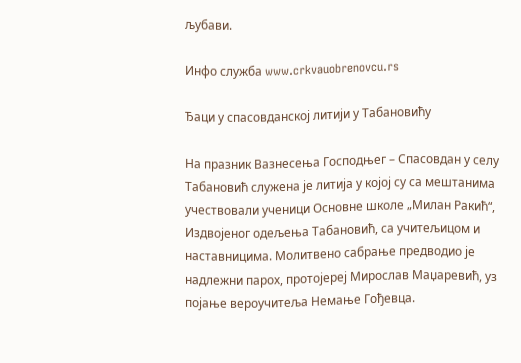љубави.

Инфо служба www.crkvauobrenovcu.rs

Ђаци у спасовданској литији у Табановићу

На празник Вазнесења Господњег – Спасовдан у селу Табановић служена је литија у којој су са мештанима учествовали ученици Основне школе „Милан Ракић“, Издвојеног одељења Табановић, са учитељицом и наставницима. Молитвено сабрање предводио је надлежни парох, протојереј Мирослав Маџаревић, уз појање вероучитеља Немање Гођевца.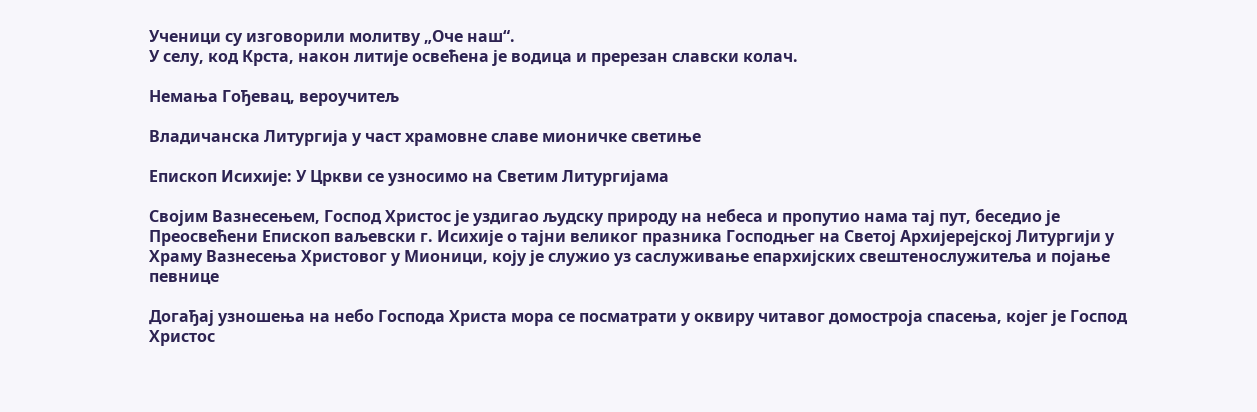Ученици су изговорили молитву „Оче наш“.
У селу, код Крста, након литије освећена је водица и пререзан славски колач.

Немања Гођевац, вероучитељ

Владичанска Литургија у част храмовне славе мионичке светиње

Епископ Исихије: У Цркви се узносимо на Светим Литургијама

Својим Вазнесењем, Господ Христос је уздигао људску природу на небеса и пропутио нама тај пут, беседио је Преосвећени Епископ ваљевски г. Исихије о тајни великог празника Господњег на Светој Архијерејској Литургији у Храму Вазнесења Христовог у Мионици, коју је служио уз саслуживање епархијских свештенослужитеља и појање певнице

Догађај узношења на небо Господа Христа мора се посматрати у оквиру читавог домостроја спасења, којег је Господ Христос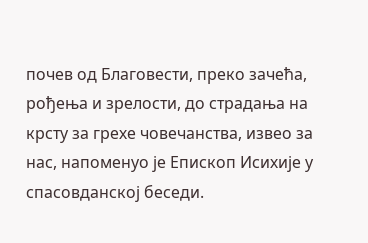почев од Благовести, преко зачећа, рођења и зрелости, до страдања на крсту за грехе човечанства, извео за нас, напоменуо је Епископ Исихије у спасовданској беседи.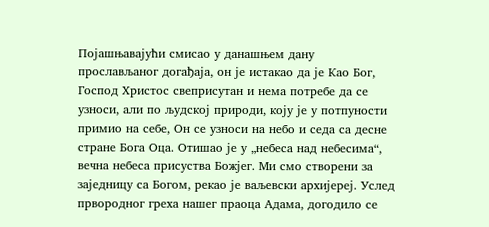Појашњавајући смисао у данашњем дану прослављаног догађаја, он је истакао да је Као Бог, Господ Христос свеприсутан и нема потребе да се узноси, али по људској природи, коју је у потпуности примио на себе, Он се узноси на небо и седа са десне стране Бога Оца. Отишао је у „небеса над небесима“, вечна небеса присуства Божјег. Ми смо створени за заједницу са Богом, рекао је ваљевски архијереј. Услед првородног греха нашег праоца Адама, догодило се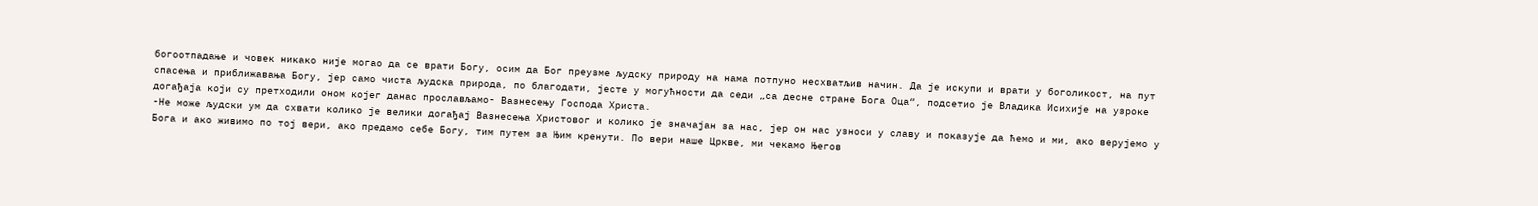богоотпадање и човек никако није могао да се врати Богу, осим да Бог преузме људску природу на нама потпуно несхватљив начин. Да је искупи и врати у боголикост, на пут спасења и приближавања Богу, јер само чиста људска природа, по благодати, јесте у могућности да седи „са десне стране Бога Оца“, подсетио је Владика Исихије на узроке догађаја који су претходили оном којег данас прослављамо- Вазнесењу Господа Христа.
-Не може људски ум да схвати колико је велики догађај Вазнесења Христовог и колико је значајан за нас, јер он нас узноси у славу и показује да ћемо и ми, ако верујемо у Бога и ако живимо по тој вери, ако предамо себе Богу, тим путем за Њим кренути. По вери наше Цркве, ми чекамо Његов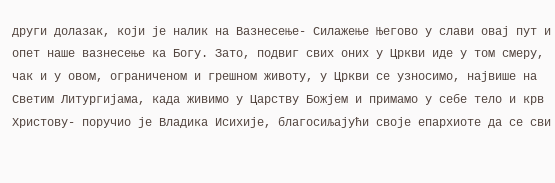други долазак, који је налик на Вазнесење- Силажење Његово у слави овај пут и опет наше вазнесење ка Богу. Зато, подвиг свих оних у Цркви иде у том смеру, чак и у овом, ограниченом и грешном животу, у Цркви се узносимо, највише на Светим Литургијама, када живимо у Царству Божјем и примамо у себе тело и крв Христову- поручио је Владика Исихије, благосиљајући своје епархиоте да се сви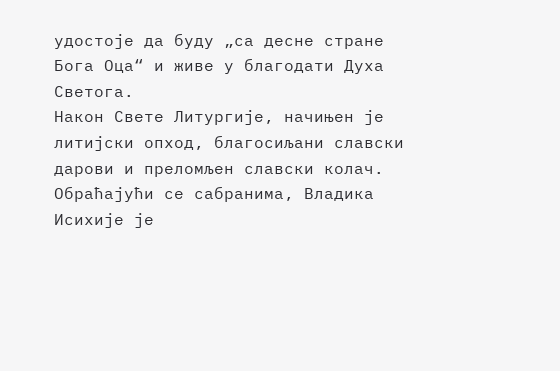удостоје да буду „са десне стране Бога Оца“ и живе у благодати Духа Светога.
Након Свете Литургије, начињен је литијски опход, благосиљани славски дарови и преломљен славски колач. Обраћајући се сабранима, Владика Исихије је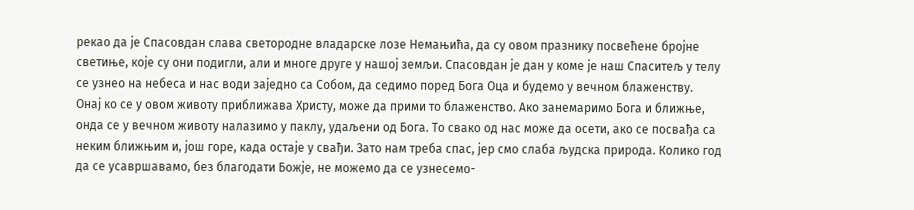рекао да је Спасовдан слава светородне владарске лозе Немањића, да су овом празнику посвећене бројне светиње, које су они подигли, али и многе друге у нашој земљи. Спасовдан је дан у коме је наш Спаситељ у телу се узнео на небеса и нас води заједно са Собом, да седимо поред Бога Оца и будемо у вечном блаженству.
Онај ко се у овом животу приближава Христу, може да прими то блаженство. Ако занемаримо Бога и ближње, онда се у вечном животу налазимо у паклу, удаљени од Бога. То свако од нас може да осети, ако се посвађа са неким ближњим и, још горе, када остаје у свађи. Зато нам треба спас, јер смо слаба људска природа. Колико год да се усавршавамо, без благодати Божје, не можемо да се узнесемо-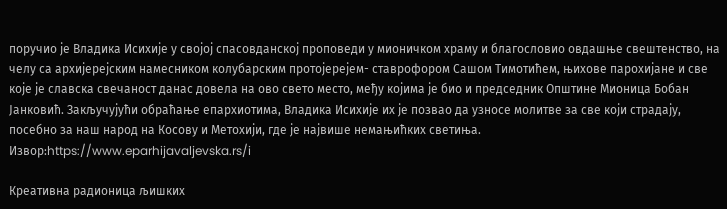поручио је Владика Исихије у својој спасовданској проповеди у мионичком храму и благословио овдашње свештенство, на челу са архијерејским намесником колубарским протојерејем- ставрофором Сашом Тимотићем, њихове парохијане и све које је славска свечаност данас довела на ово свето место, међу којима је био и председник Општине Мионица Бобан Јанковић. Закључујући обраћање епархиотима, Владика Исихије их је позвао да узносе молитве за све који страдају, посебно за наш народ на Косову и Метохији, где је највише немањићких светиња.
Извор:https://www.eparhijavaljevska.rs/i

Креативна радионица љишких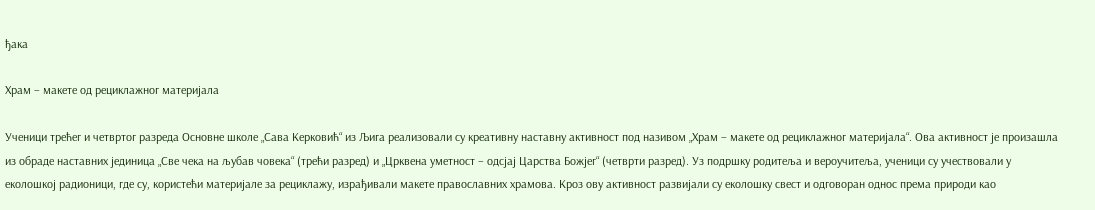ђака

Храм – макете од рециклажног материјала

Ученици трећег и четвртог разреда Основне школе „Сава Керковић“ из Љига реализовали су креативну наставну активност под називом „Храм – макете од рециклажног материјала“. Ова активност је произашла из обраде наставних јединица „Све чека на љубав човека“ (трећи разред) и „Црквена уметност – одсјај Царства Божјег“ (четврти разред). Уз подршку родитеља и вероучитеља, ученици су учествовали у еколошкој радионици, где су, користећи материјале за рециклажу, израђивали макете православних храмова. Кроз ову активност развијали су еколошку свест и одговоран однос према природи као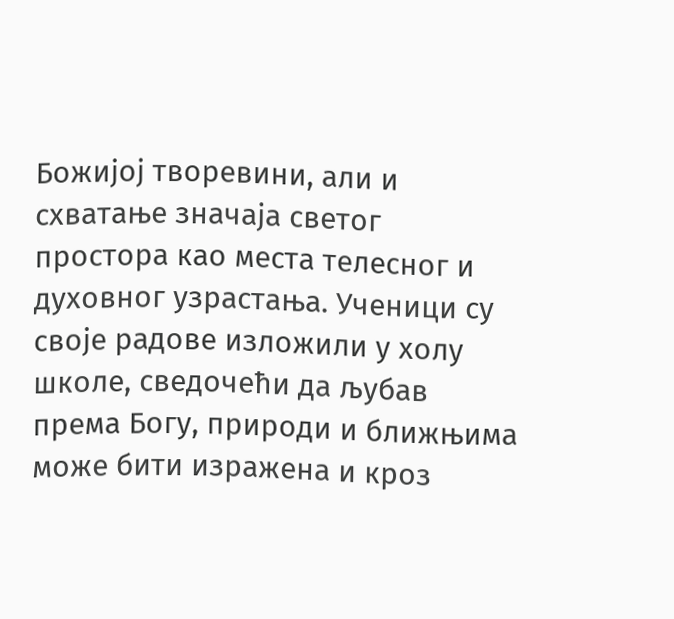Божијој творевини, али и схватање значаја светог простора као места телесног и духовног узрастања. Ученици су своје радове изложили у холу школе, сведочећи да љубав према Богу, природи и ближњима може бити изражена и кроз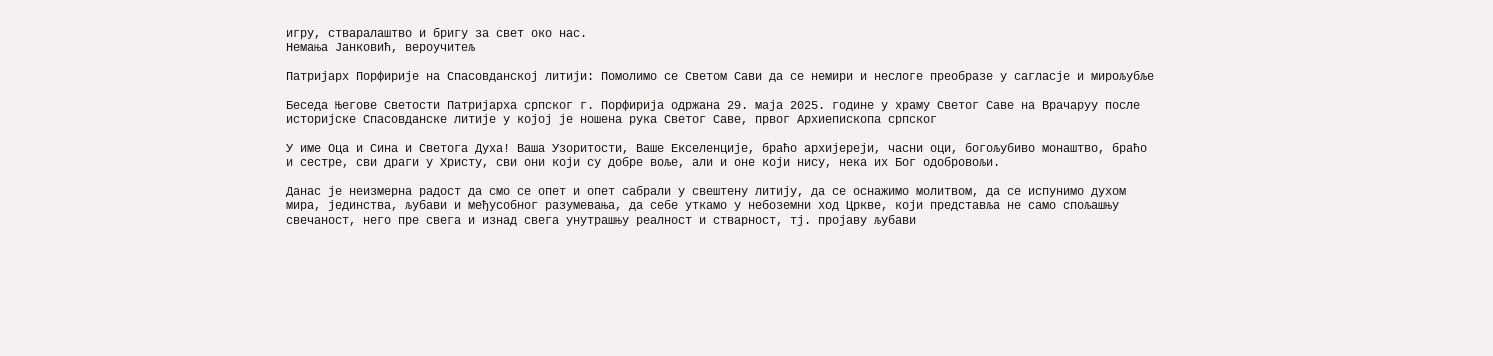игру, стваралаштво и бригу за свет око нас.
Немања Јанковић, вероучитељ

Патријарх Порфирије на Спасовданској литији: Помолимо се Светом Сави да се немири и неслоге преобразе у сагласје и мирољубље

Беседа Његове Светости Патријарха српског г. Порфирија одржана 29. маја 2025. године у храму Светог Саве на Врачаруу после историјске Спасовданске литије у којој је ношена рука Светог Саве, првог Архиепископа српског

У име Оца и Сина и Светога Духа! Ваша Узоритости, Ваше Екселенције, браћо архијереји, часни оци, богољубиво монаштво, браћо и сестре, сви драги у Христу, сви они који су добре воље, али и оне који нису, нека их Бог одобровољи.

Данас је неизмерна радост да смо се опет и опет сабрали у свештену литију, да се оснажимо молитвом, да се испунимо духом мира, јединства, љубави и међусобног разумевања, да себе уткамо у небоземни ход Цркве, који представља не само спољашњу свечаност, него пре свега и изнад свега унутрашњу реалност и стварност, тј. пројаву љубави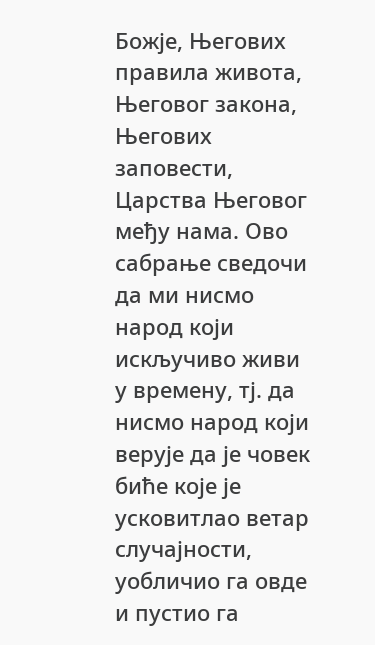Божје, Његових правила живота, Његовог закона, Његових заповести, Царства Његовог међу нама. Ово сабрање сведочи да ми нисмо народ који искључиво живи у времену, тј. да нисмо народ који верује да је човек биће које је усковитлао ветар случајности, уобличио га овде и пустио га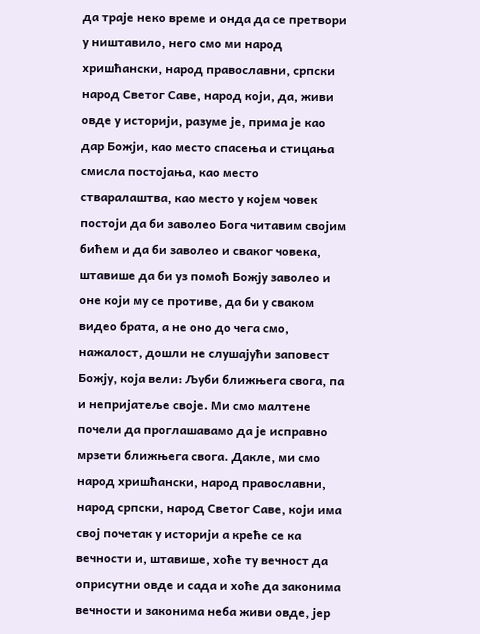да траје неко време и онда да се претвори у ништавило, него смо ми народ хришћански, народ православни, српски народ Светог Саве, народ који, да, живи овде у историји, разуме је, прима је као дар Божји, као место спасења и стицања смисла постојања, као место стваралаштва, као место у којем човек постоји да би заволео Бога читавим својим бићем и да би заволео и сваког човека, штавише да би уз помоћ Божју заволео и оне који му се противе, да би у сваком видео брата, а не оно до чега смо, нажалост, дошли не слушајући заповест Божју, која вели: Љуби ближњега свога, па и непријатеље своје. Ми смо малтене почели да проглашавамо да је исправно мрзети ближњега свога. Дакле, ми смо народ хришћански, народ православни, народ српски, народ Светог Саве, који има свој почетак у историји а креће се ка вечности и, штавише, хоће ту вечност да оприсутни овде и сада и хоће да законима вечности и законима неба живи овде, јер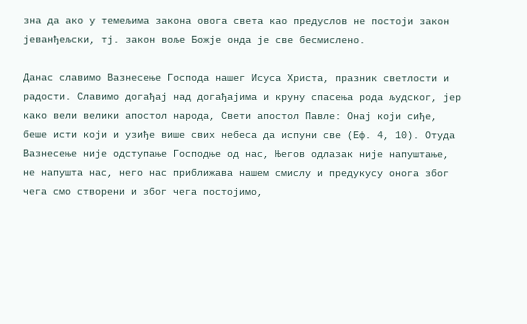зна да ако у темељима закона овога света као предуслов не постоји закон јеванђељски, тј. закон воље Божје онда је све бесмислено.

Данас славимо Вазнесење Господа нашег Исуса Христа, празник светлости и радости. Славимо догађај над догађајима и круну спасења рода људског, јер како вели велики апостол народа, Свети апостол Павле: Онај који сиђе, беше исти који и узиђе више свих небеса да испуни све (Еф. 4, 10). Отуда Вазнесење није одступање Господње од нас, Његов одлазак није напуштање, не напушта нас, него нас приближава нашем смислу и предукусу онога због чега смо створени и због чега постојимо,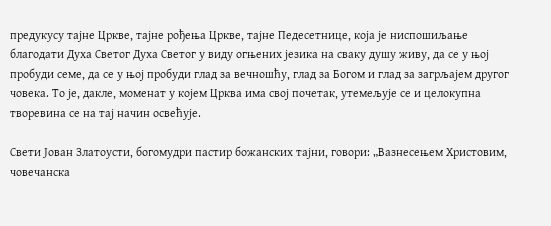предукусу тајне Цркве, тајне рођења Цркве, тајне Педесетнице, која је ниспошиљање благодати Духа Светог Духа Светог у виду огњених језика на сваку душу живу, да се у њој пробуди семе, да се у њој пробуди глад за вечношћу, глад за Богом и глад за загрљајем другог човека. То је, дакле, моменат у којем Црква има свој почетак, утемељује се и целокупна творевина се на тај начин освећује.

Свети Јован Златоусти, богомудри пастир божанских тајни, говори: „Вазнесењем Христовим, човечанска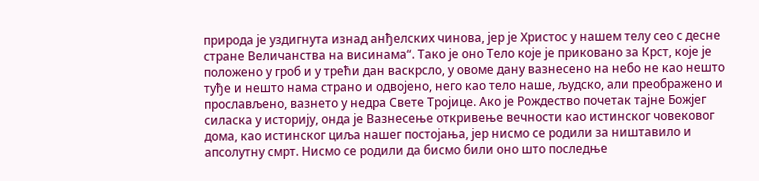природа је уздигнута изнад анђелских чинова, јер је Христос у нашем телу сео с десне стране Величанства на висинама“. Тако је оно Тело које је приковано за Крст, које је положено у гроб и у трећи дан васкрсло, у овоме дану вазнесено на небо не као нешто туђе и нешто нама страно и одвојено, него као тело наше, људско, али преображено и прослављено, вазнето у недра Свете Тројице. Ако је Рождество почетак тајне Божјег силаска у историју, онда је Вазнесење откривење вечности као истинског човековог дома, као истинског циља нашег постојања, јер нисмо се родили за ништавило и апсолутну смрт. Нисмо се родили да бисмо били оно што последње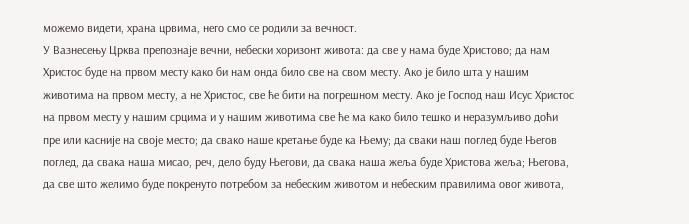можемо видети, храна црвима, него смо се родили за вечност.
У Вазнесењу Црква препознаје вечни, небески хоризонт живота: да све у нама буде Христово; да нам Христос буде на првом месту како би нам онда било све на свом месту. Ако је било шта у нашим животима на првом месту, а не Христос, све ће бити на погрешном месту. Ако је Господ наш Исус Христос на првом месту у нашим срцима и у нашим животима све ће ма како било тешко и неразумљиво доћи пре или касније на своје место; да свако наше кретање буде ка Њему; да сваки наш поглед буде Његов поглед, да свака наша мисао, реч, дело буду Његови, да свака наша жеља буде Христова жеља; Његова, да све што желимо буде покренуто потребом за небеским животом и небеским правилима овог живота,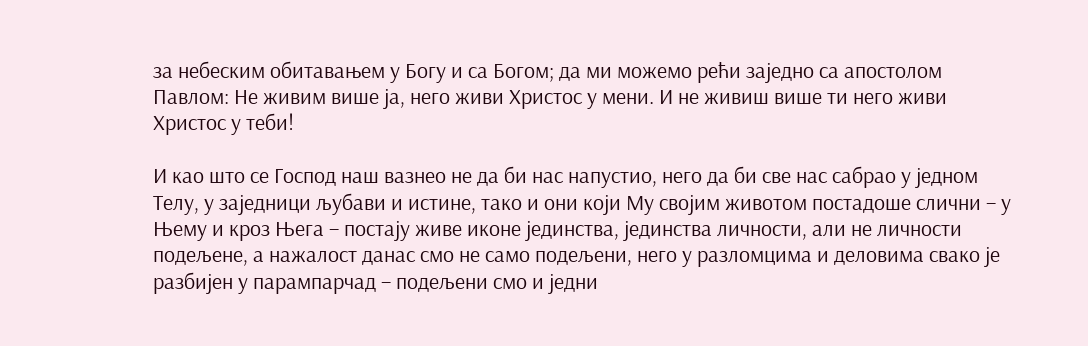за небеским обитавањем у Богу и са Богом; да ми можемо рећи заједно са апостолом Павлом: Не живим више ја, него живи Христос у мени. И не живиш више ти него живи Христос у теби!

И као што се Господ наш вазнео не да би нас напустио, него да би све нас сабрао у једном Телу, у заједници љубави и истине, тако и они који Му својим животом постадоше слични – у Њему и кроз Њега – постају живе иконе јединства, јединства личности, али не личности подељене, а нажалост данас смо не само подељени, него у разломцима и деловима свако је разбијен у парампарчад – подељени смо и једни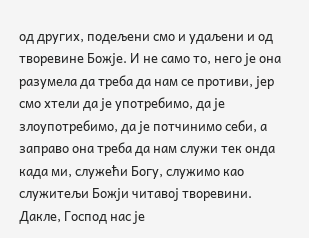од других, подељени смо и удаљени и од творевине Божје. И не само то, него је она разумела да треба да нам се противи, јер смо хтели да је употребимо, да је злоупотребимо, да је потчинимо себи, а заправо она треба да нам служи тек онда када ми, служећи Богу, служимо као служитељи Божји читавој творевини. Дакле, Господ нас је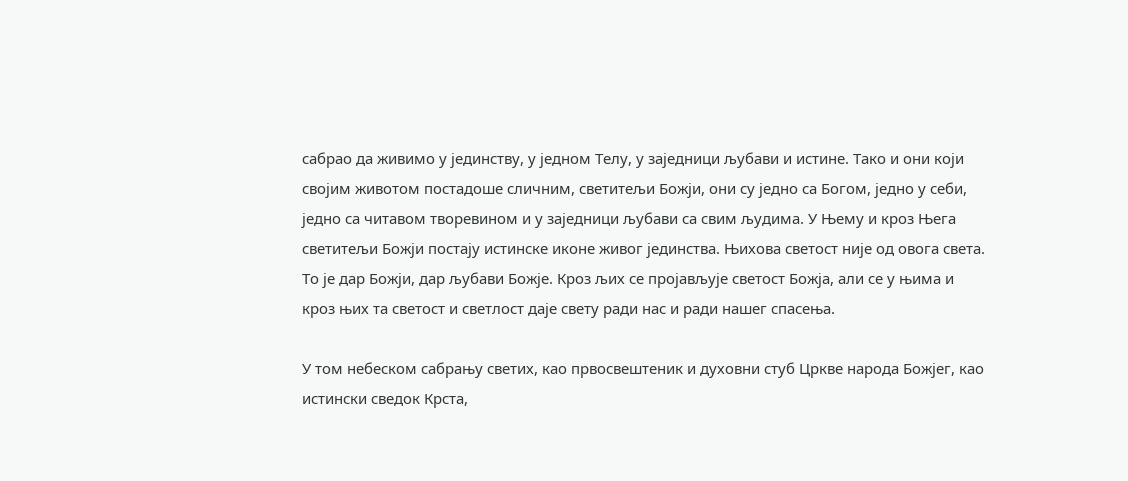сабрао да живимо у јединству, у једном Телу, у заједници љубави и истине. Тако и они који својим животом постадоше сличним, светитељи Божји, они су једно са Богом, једно у себи, једно са читавом творевином и у заједници љубави са свим људима. У Њему и кроз Њега светитељи Божји постају истинске иконе живог јединства. Њихова светост није од овога света. То је дар Божји, дар љубави Божје. Кроз љих се пројављује светост Божја, али се у њима и кроз њих та светост и светлост даје свету ради нас и ради нашег спасења.

У том небеском сабрању светих, као првосвештеник и духовни стуб Цркве народа Божјег, као истински сведок Крста,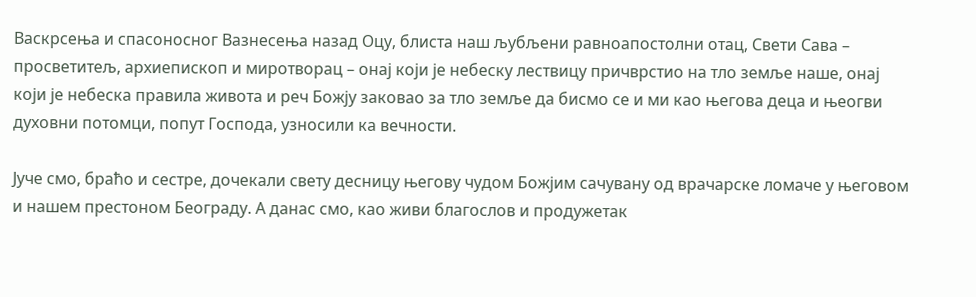Васкрсења и спасоносног Вазнесења назад Оцу, блиста наш љубљени равноапостолни отац, Свети Сава – просветитељ, архиепископ и миротворац – онај који је небеску лествицу причврстио на тло земље наше, онај који је небеска правила живота и реч Божју заковао за тло земље да бисмо се и ми као његова деца и њеогви духовни потомци, попут Господа, узносили ка вечности.

Јуче смо, браћо и сестре, дочекали свету десницу његову чудом Божјим сачувану од врачарске ломаче у његовом и нашем престоном Београду. А данас смо, као живи благослов и продужетак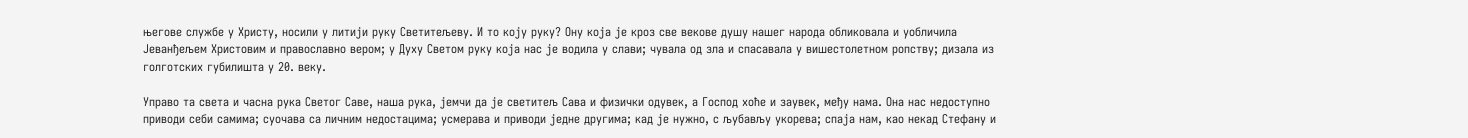његове службе у Христу, носили у литији руку Светитељеву. И то коју руку? Ону која је кроз све векове душу нашег народа обликовала и уобличила Јеванђељем Христовим и православно вером; у Духу Светом руку која нас је водила у слави; чувала од зла и спасавала у вишестолетном ропству; дизала из голготских губилишта у 20. веку.

Управо та света и часна рука Светог Саве, наша рука, јемчи да је светитељ Сава и физички одувек, а Господ хоће и заувек, међу нама. Она нас недоступно приводи себи самима; суочава са личним недостацима; усмерава и приводи једне другима; кад је нужно, с љубављу укорева; спаја нам, као некад Стефану и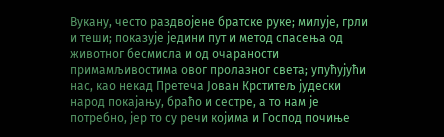Вукану, често раздвојене братске руке; милује, грли и теши; показује једини пут и метод спасења од животног бесмисла и од очараности примамљивостима овог пролазног света; упућујући нас, као некад Претеча Јован Крститељ јудески народ покајању, браћо и сестре, а то нам је потребно, јер то су речи којима и Господ почиње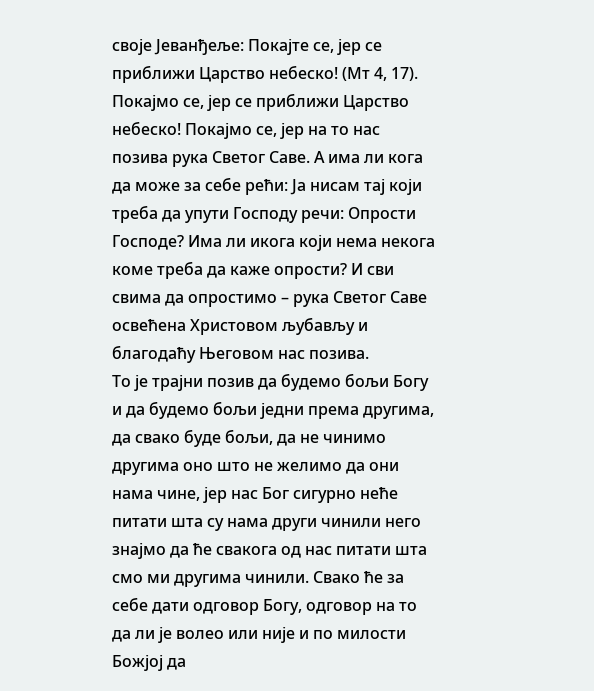своје Јеванђеље: Покајте се, јер се приближи Царство небеско! (Мт 4, 17). Покајмо се, јер се приближи Царство небеско! Покајмо се, јер на то нас позива рука Светог Саве. А има ли кога да може за себе рећи: Ја нисам тај који треба да упути Господу речи: Опрости Господе? Има ли икога који нема некога коме треба да каже опрости? И сви свима да опростимо – рука Светог Саве освећена Христовом љубављу и благодаћу Његовом нас позива.
То је трајни позив да будемо бољи Богу и да будемо бољи једни према другима, да свако буде бољи, да не чинимо другима оно што не желимо да они нама чине, јер нас Бог сигурно неће питати шта су нама други чинили него знајмо да ће свакога од нас питати шта смо ми другима чинили. Свако ће за себе дати одговор Богу, одговор на то да ли је волео или није и по милости Божјој да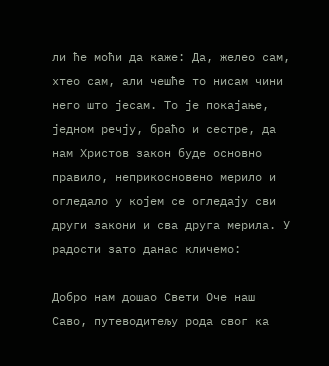ли ће моћи да каже: Да, желео сам, хтео сам, али чешће то нисам чини него што јесам. То је покајање, једном речју, браћо и сестре, да нам Христов закон буде основно правило, неприкосновено мерило и огледало у којем се огледају сви други закони и сва друга мерила. У радости зато данас кличемо:

Добро нам дошао Свети Оче наш Саво, путеводитељу рода свог ка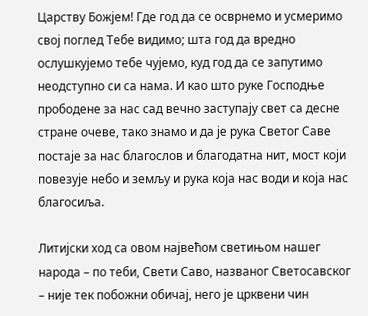Царству Божјем! Где год да се осврнемо и усмеримо свој поглед Тебе видимо; шта год да вредно ослушкујемо тебе чујемо, куд год да се запутимо неодступно си са нама. И као што руке Господње прободене за нас сад вечно заступају свет са десне стране очеве, тако знамо и да је рука Светог Саве постаје за нас благослов и благодатна нит, мост који повезује небо и земљу и рука која нас води и која нас благосиља.

Литијски ход са овом највећом светињом нашег народа – по теби, Свети Саво, названог Светосавског – није тек побожни обичај, него је црквени чин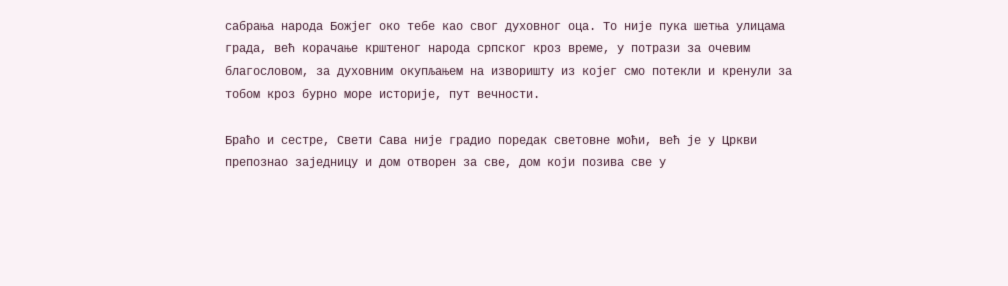сабрања народа Божјег око тебе као свог духовног оца. То није пука шетња улицама града, већ корачање крштеног народа српског кроз време, у потрази за очевим благословом, за духовним окупљањем на изворишту из којег смо потекли и кренули за тобом кроз бурно море историје, пут вечности.

Браћо и сестре, Свети Сава није градио поредак световне моћи, већ је у Цркви препознао заједницу и дом отворен за све, дом који позива све у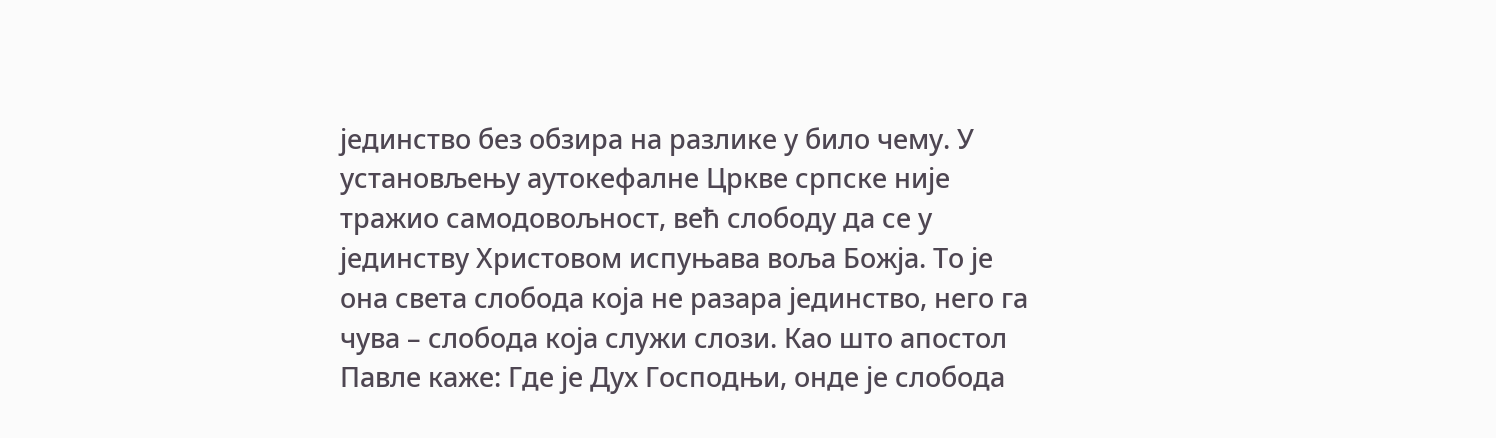јединство без обзира на разлике у било чему. У установљењу аутокефалне Цркве српске није тражио самодовољност, већ слободу да се у јединству Христовом испуњава воља Божја. То је она света слобода која не разара јединство, него га чува – слобода која служи слози. Као што апостол Павле каже: Где је Дух Господњи, онде је слобода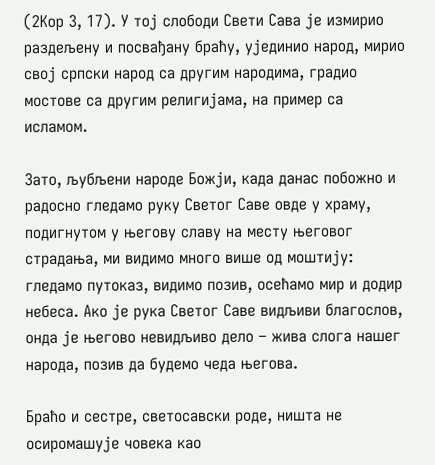(2Кор 3, 17). У тој слободи Свети Сава је измирио раздељену и посвађану браћу, ујединио народ, мирио свој српски народ са другим народима, градио мостове са другим религијама, на пример са исламом.

Зато, љубљени народе Божји, када данас побожно и радосно гледамо руку Светог Саве овде у храму, подигнутом у његову славу на месту његовог страдања, ми видимо много више од моштију: гледамо путоказ, видимо позив, осећамо мир и додир небеса. Ако је рука Светог Саве видљиви благослов, онда је његово невидљиво дело – жива слога нашег народа, позив да будемо чеда његова.

Браћо и сестре, светосавски роде, ништа не осиромашује човека као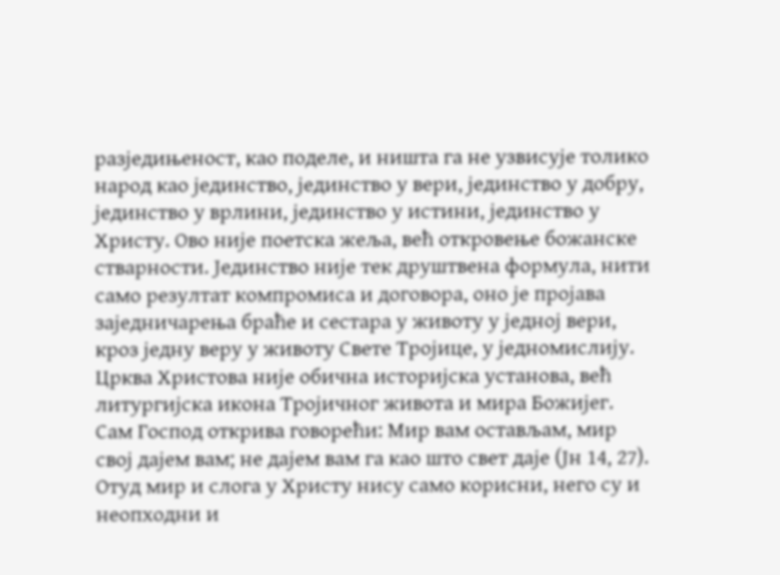разједињеност, као поделе, и ништа га не узвисује толико народ као јединство, јединство у вери, јединство у добру, јединство у врлини, јединство у истини, јединство у Христу. Ово није поетска жеља, већ откровење божанске стварности. Јединство није тек друштвена формула, нити само резултат компромиса и договора, оно је пројава заједничарења браће и сестара у животу у једној вери, кроз једну веру у животу Свете Тројице, у једномислију. Црква Христова није обична историјска установа, већ литургијска икона Тројичног живота и мира Божијег. Сам Господ открива говорећи: Мир вам остављам, мир свој дајем вам; не дајем вам га као што свет даје (Јн 14, 27). Отуд мир и слога у Христу нису само корисни, него су и неопходни и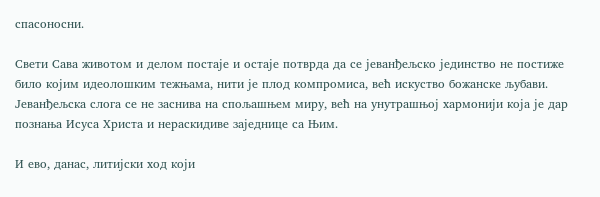спасоносни.

Свети Сава животом и делом постаје и остаје потврда да се јеванђељско јединство не постиже било којим идеолошким тежњама, нити је плод компромиса, већ искуство божанске љубави. Јеванђељска слога се не заснива на спољашњем миру, већ на унутрашњој хармонији која је дар познања Исуса Христа и нераскидиве заједнице са Њим.

И ево, данас, литијски ход који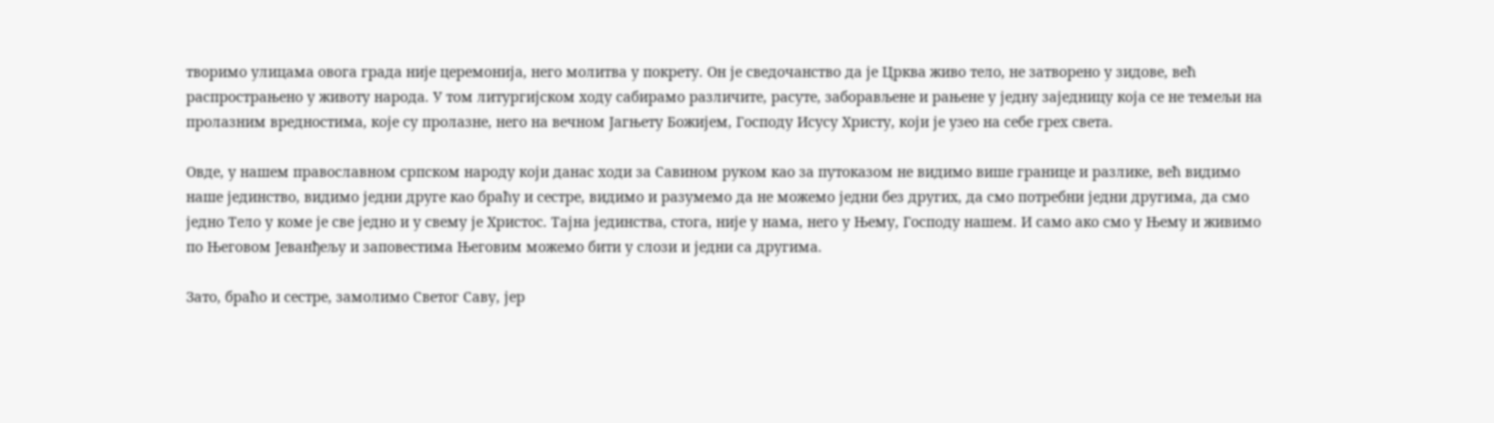творимо улицама овога града није церемонија, него молитва у покрету. Он је сведочанство да је Црква живо тело, не затворено у зидове, већ распрострањено у животу народа. У том литургијском ходу сабирамо различите, расуте, заборављене и рањене у једну заједницу која се не темељи на пролазним вредностима, које су пролазне, него на вечном Јагњету Божијем, Господу Исусу Христу, који је узео на себе грех света.

Овде, у нашем православном српском народу који данас ходи за Савином руком као за путоказом не видимо више границе и разлике, већ видимо наше јединство, видимо једни друге као браћу и сестре, видимо и разумемо да не можемо једни без других, да смо потребни једни другима, да смо једно Тело у коме је све једно и у свему је Христос. Тајна јединства, стога, није у нама, него у Њему, Господу нашем. И само ако смо у Њему и живимо по Његовом Јеванђељу и заповестима Његовим можемо бити у слози и једни са другима.

Зато, браћо и сестре, замолимо Светог Саву, јер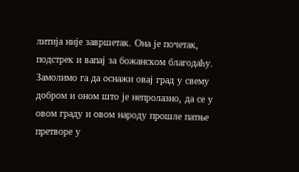литија није завршетак. Она је почетак, подстрек и вапај за божанском благодаћу. Замолимо га да оснажи овај град у свему добром и оном што је непролазно, да се у овом граду и овом народу прошле патње претворе у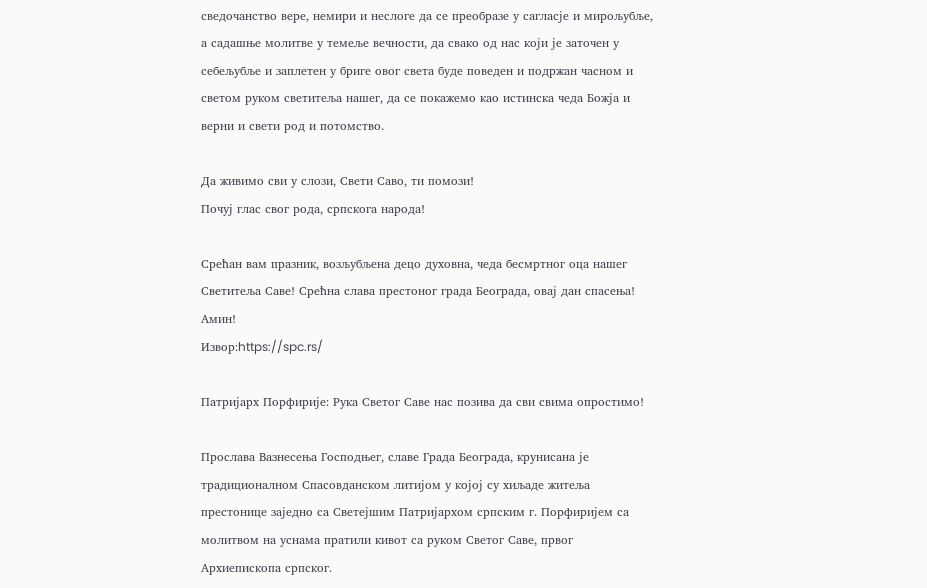сведочанство вере, немири и неслоге да се преобразе у сагласје и мирољубље, а садашње молитве у темеље вечности, да свако од нас који је заточен у себељубље и заплетен у бриге овог света буде поведен и подржан часном и светом руком светитеља нашег, да се покажемо као истинска чеда Божја и верни и свети род и потомство.

Да живимо сви у слози, Свети Саво, ти помози!
Почуј глас свог рода, српскога народа!

Срећан вам празник, возљубљена децо духовна, чеда бесмртног оца нашег Светитеља Саве! Срећна слава престоног града Београда, овај дан спасења! Амин!
Извор:https://spc.rs/

Патријарх Порфирије: Рука Светог Саве нас позива да сви свима опростимо!

Прослава Вазнесења Господњег, славе Града Београда, крунисана је традиционалном Спасовданском литијом у којој су хиљаде житеља престонице заједно са Светејшим Патријархом српским г. Порфиријем са молитвом на уснама пратили кивот са руком Светог Саве, првог Архиепископа српског.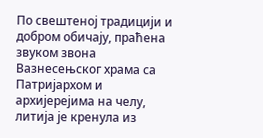По свештеној традицији и добром обичају, праћена звуком звона Вазнесењског храма са Патријархом и архијерејима на челу, литија је кренула из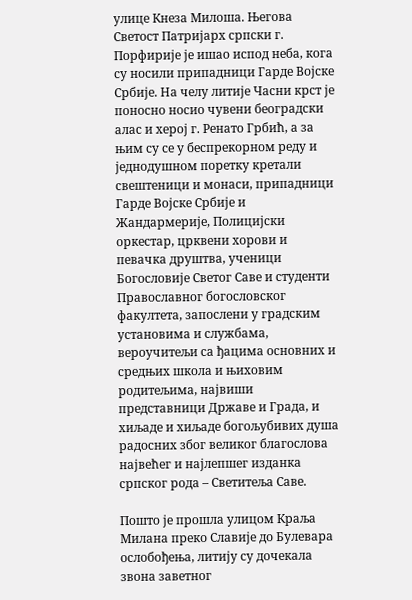улице Кнеза Милоша. Његова Светост Патријарх српски г. Порфирије је ишао испод неба, кога су носили припадници Гарде Војске Србије. На челу литије Часни крст је поносно носио чувени београдски алас и херој г. Ренато Грбић, а за њим су се у беспрекорном реду и једнодушном поретку кретали свештеници и монаси, припадници Гарде Војске Србије и Жандармерије, Полицијски оркестар, црквени хорови и певачка друштва, ученици Богословије Светог Саве и студенти Православног богословског факултета, запослени у градским установима и службама, вероучитељи са ђацима основних и средњих школа и њиховим родитељима, највиши представници Државе и Града, и хиљаде и хиљаде богољубивих душа радосних због великог благослова највећег и најлепшег изданка српског рода – Светитеља Саве.

Пошто је прошла улицом Краља Милана преко Славије до Булевара ослобођења, литију су дочекала звона заветног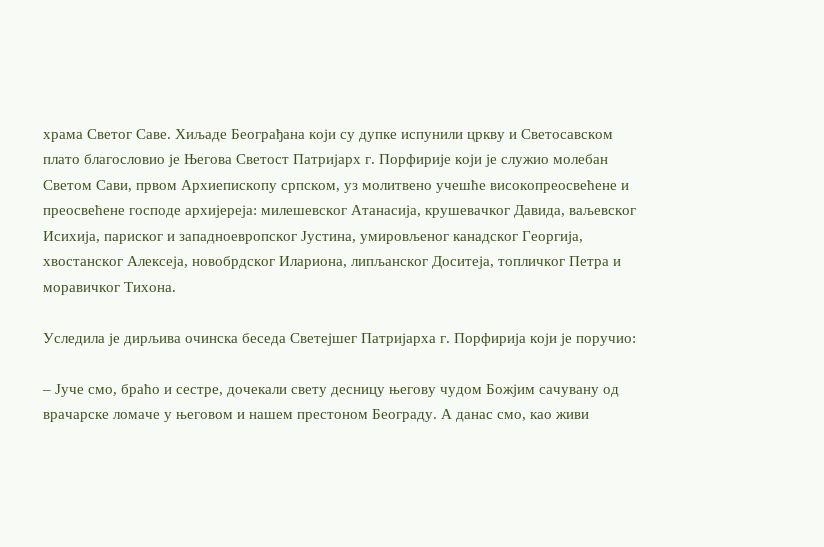храма Светог Саве. Хиљаде Београђана који су дупке испунили цркву и Светосавском плато благословио је Његова Светост Патријарх г. Порфирије који је служио молебан Светом Сави, првом Архиепископу српском, уз молитвено учешће високопреосвећене и преосвећене господе архијереја: милешевског Атанасија, крушевачког Давида, ваљевског Исихија, париског и западноевропског Јустина, умировљеног канадског Георгија, хвостанског Алексеја, новобрдског Илариона, липљанског Доситеја, топличког Петра и моравичког Тихона.

Уследила је дирљива очинска беседа Светејшег Патријарха г. Порфирија који је поручио:

– Јуче смо, браћо и сестре, дочекали свету десницу његову чудом Божјим сачувану од врачарске ломаче у његовом и нашем престоном Београду. А данас смо, као живи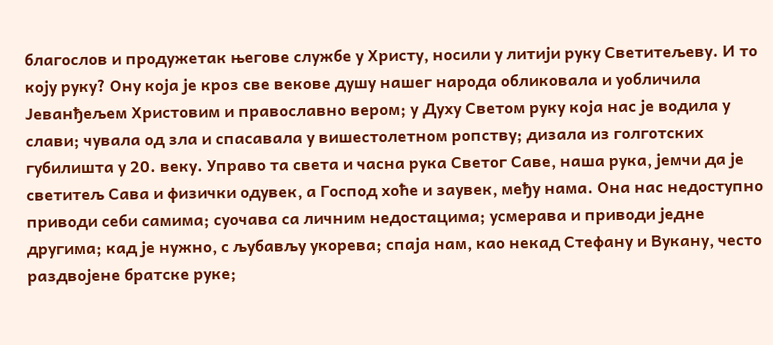благослов и продужетак његове службе у Христу, носили у литији руку Светитељеву. И то коју руку? Ону која је кроз све векове душу нашег народа обликовала и уобличила Јеванђељем Христовим и православно вером; у Духу Светом руку која нас је водила у слави; чувала од зла и спасавала у вишестолетном ропству; дизала из голготских губилишта у 20. веку. Управо та света и часна рука Светог Саве, наша рука, јемчи да је светитељ Сава и физички одувек, а Господ хоће и заувек, међу нама. Она нас недоступно приводи себи самима; суочава са личним недостацима; усмерава и приводи једне другима; кад је нужно, с љубављу укорева; спаја нам, као некад Стефану и Вукану, често раздвојене братске руке;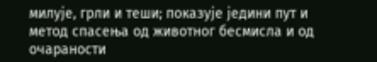милује, грли и теши; показује једини пут и метод спасења од животног бесмисла и од очараности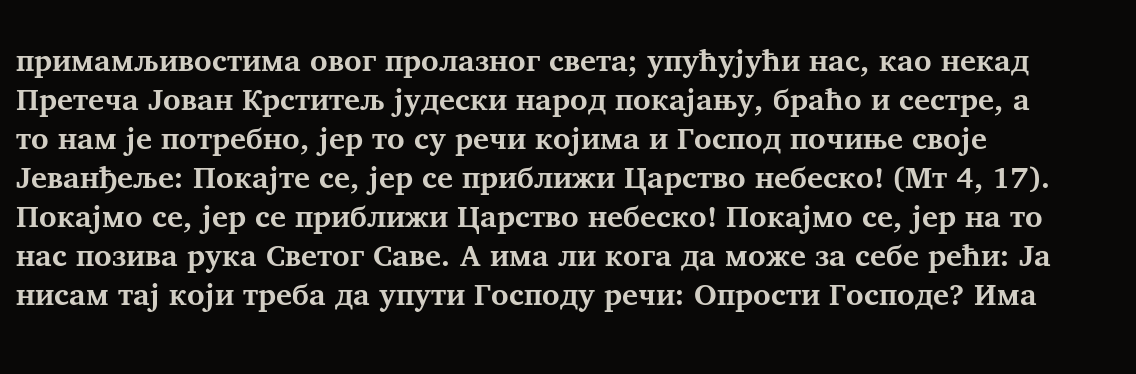примамљивостима овог пролазног света; упућујући нас, као некад Претеча Јован Крститељ јудески народ покајању, браћо и сестре, а то нам је потребно, јер то су речи којима и Господ почиње своје Јеванђеље: Покајте се, јер се приближи Царство небеско! (Мт 4, 17). Покајмо се, јер се приближи Царство небеско! Покајмо се, јер на то нас позива рука Светог Саве. А има ли кога да може за себе рећи: Ја нисам тај који треба да упути Господу речи: Опрости Господе? Има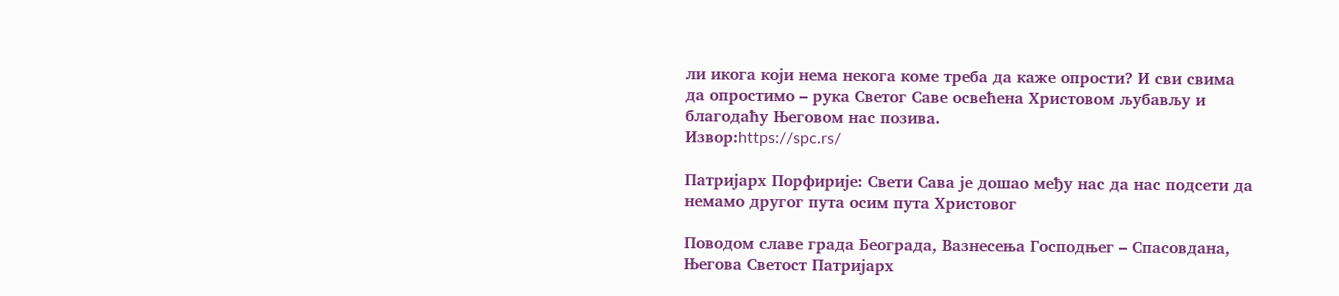ли икога који нема некога коме треба да каже опрости? И сви свима да опростимо – рука Светог Саве освећена Христовом љубављу и благодаћу Његовом нас позива.
Извор:https://spc.rs/

Патријарх Порфирије: Свети Сава је дошао међу нас да нас подсети да немамо другог пута осим пута Христовог

Поводом славе града Београда, Вазнесења Господњег – Спасовдана, Његова Светост Патријарх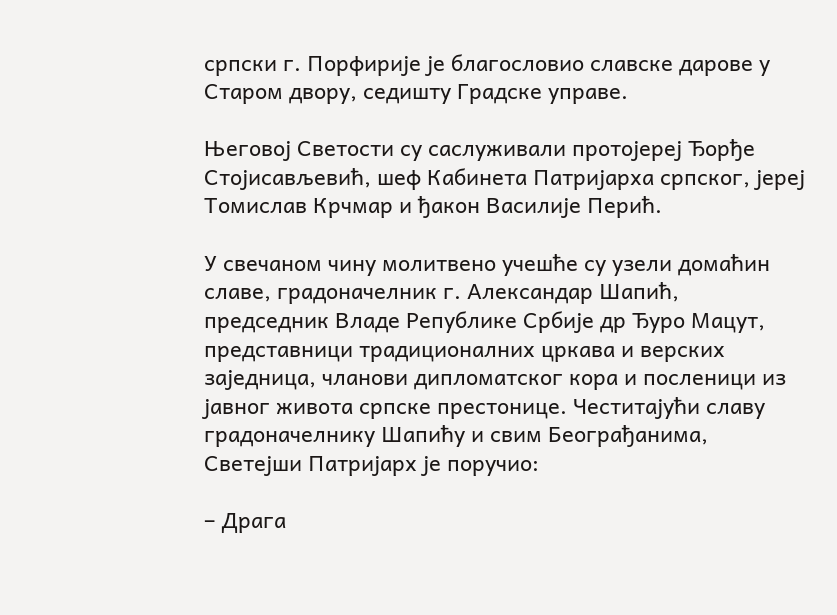српски г. Порфирије је благословио славске дарове у Старом двору, седишту Градске управе.

Његовој Светости су саслуживали протојереј Ђорђе Стојисављевић, шеф Кабинета Патријарха српског, јереј Томислав Крчмар и ђакон Василије Перић.

У свечаном чину молитвено учешће су узели домаћин славе, градоначелник г. Александар Шапић, председник Владе Републике Србије др Ђуро Мацут, представници традиционалних цркава и верских заједница, чланови дипломатског кора и посленици из јавног живота српске престонице. Честитајући славу градоначелнику Шапићу и свим Београђанима, Светејши Патријарх је поручио:

– Драга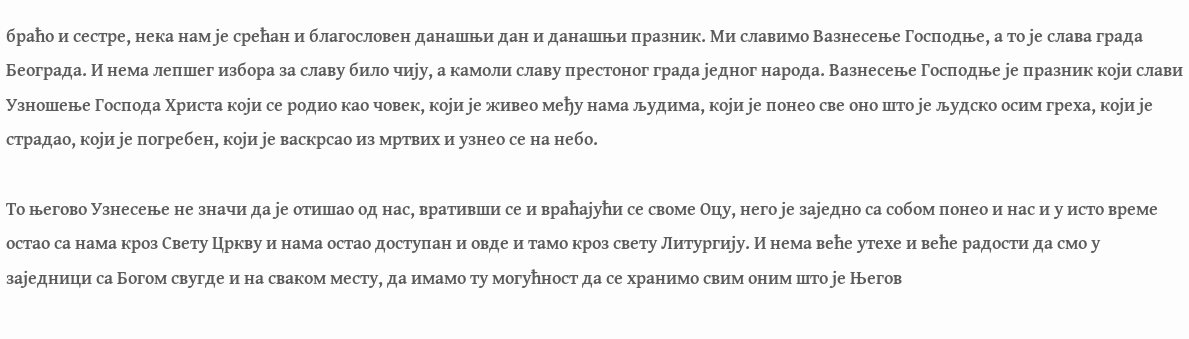браћо и сестре, нека нам је срећан и благословен данашњи дан и данашњи празник. Ми славимо Вазнесење Господње, а то је слава града Београда. И нема лепшег избора за славу било чију, а камоли славу престоног града једног народа. Вазнесење Господње је празник који слави Узношење Господа Христа који се родио као човек, који је живео међу нама људима, који је понео све оно што је људско осим греха, који је страдао, који је погребен, који је васкрсао из мртвих и узнео се на небо.

То његово Узнесење не значи да је отишао од нас, вративши се и враћајући се своме Оцу, него је заједно са собом понео и нас и у исто време остао са нама кроз Свету Цркву и нама остао доступан и овде и тамо кроз свету Литургију. И нема веће утехе и веће радости да смо у заједници са Богом свугде и на сваком месту, да имамо ту могућност да се хранимо свим оним што је Његов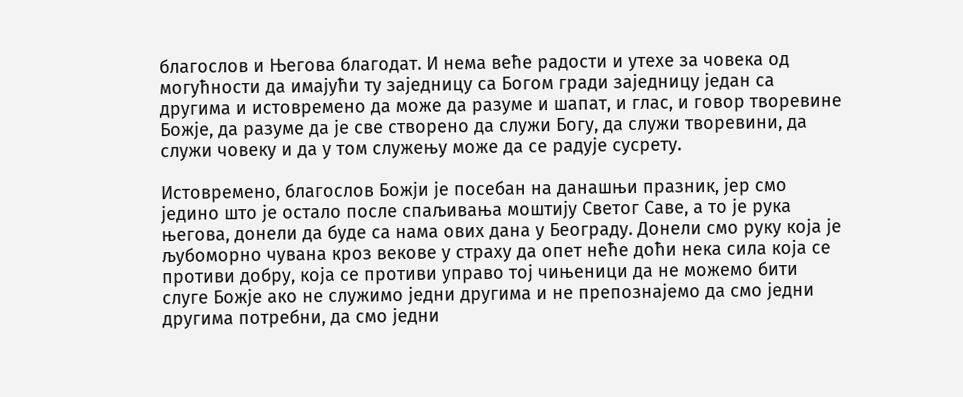благослов и Његова благодат. И нема веће радости и утехе за човека од могућности да имајући ту заједницу са Богом гради заједницу један са другима и истовремено да може да разуме и шапат, и глас, и говор творевине Божје, да разуме да је све створено да служи Богу, да служи творевини, да служи човеку и да у том служењу може да се радује сусрету.

Истовремено, благослов Божји је посебан на данашњи празник, јер смо једино што је остало после спаљивања моштију Светог Саве, а то је рука његова, донели да буде са нама ових дана у Београду. Донели смо руку која је љубоморно чувана кроз векове у страху да опет неће доћи нека сила која се противи добру, која се противи управо тој чињеници да не можемо бити слуге Божје ако не служимо једни другима и не препознајемо да смо једни другима потребни, да смо једни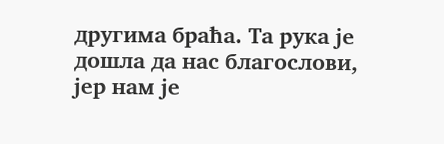другима браћа. Та рука је дошла да нас благослови, јер нам је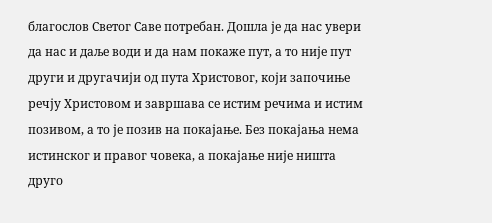благослов Светог Саве потребан. Дошла је да нас увери да нас и даље води и да нам покаже пут, а то није пут други и другачији од пута Христовог, који започиње речју Христовом и завршава се истим речима и истим позивом, а то је позив на покајање. Без покајања нема истинског и правог човека, а покајање није ништа друго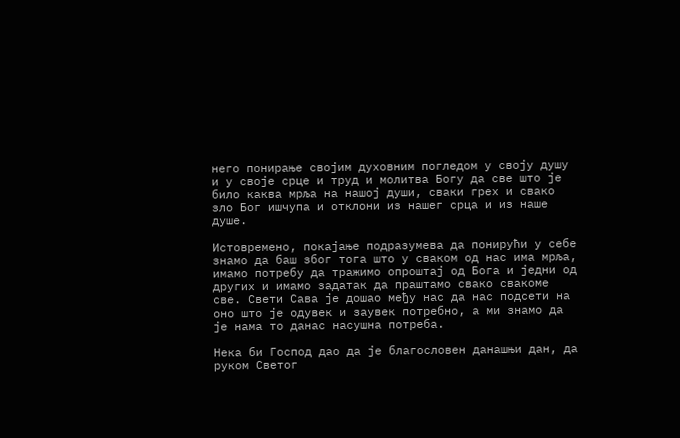него понирање својим духовним погледом у своју душу и у своје срце и труд и молитва Богу да све што је било каква мрља на нашој души, сваки грех и свако зло Бог ишчупа и отклони из нашег срца и из наше душе.

Истовремено, покајање подразумева да понирући у себе знамо да баш због тога што у сваком од нас има мрља, имамо потребу да тражимо опроштај од Бога и једни од других и имамо задатак да праштамо свако свакоме све. Свети Сава је дошао међу нас да нас подсети на оно што је одувек и заувек потребно, а ми знамо да је нама то данас насушна потреба.

Нека би Господ дао да је благословен данашњи дан, да руком Светог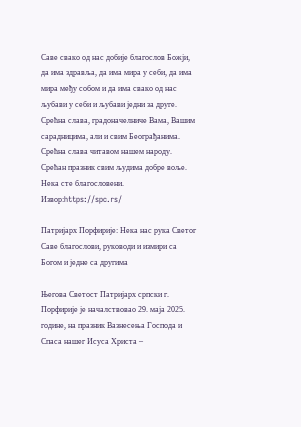Саве свако од нас добије благослов Божји, да има здравља, да има мира у себи, да има мира међу собом и да има свако од нас љубави у себи и љубави једни за друге. Срећна слава, градоначелниче Вама, Вашим сарадницима, али и свим Београђанима. Срећна слава читавом нашем народу. Срећан празник свим људима добре воље. Нека сте благословени.
Извор:https://spc.rs/

Патријарх Порфирије: Нека нас рука Светог Саве благослови, руководи и измири са Богом и једне са другима

Његова Светост Патријарх српски г. Порфирије је началствовао 29. маја 2025. године, на празник Вазнесења Господа и Спаса нашег Исуса Христа –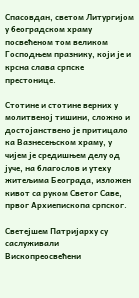Спасовдан, светом Литургијом у београдском храму посвећеном том великом Господњем празнику, који је и крсна слава српске престонице.

Стотине и стотине верних у молитвеној тишини, сложно и достојанствено је притицало ка Вазнесењском храму, у чијем је средишњем делу од јуче, на благослов и утеху житељима Београда, изложен кивот са руком Светог Саве, првог Архиепископа српског.

Светејшем Патријарху су саслуживали Вископреосвећени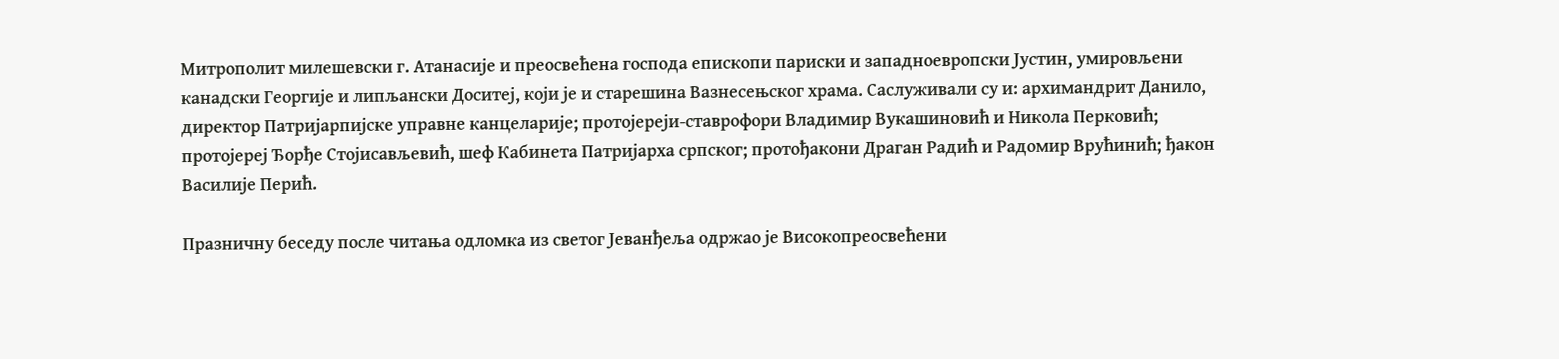Митрополит милешевски г. Атанасије и преосвећена господа епископи париски и западноевропски Јустин, умировљени канадски Георгије и липљански Доситеј, који је и старешина Вазнесењског храма. Саслуживали су и: архимандрит Данило, директор Патријарпијске управне канцеларије; протојереји-ставрофори Владимир Вукашиновић и Никола Перковић; протојереј Ђорђе Стојисављевић, шеф Кабинета Патријарха српског; протођакони Драган Радић и Радомир Врућинић; ђакон Василије Перић.

Празничну беседу после читања одломка из светог Јеванђеља одржао је Високопреосвећени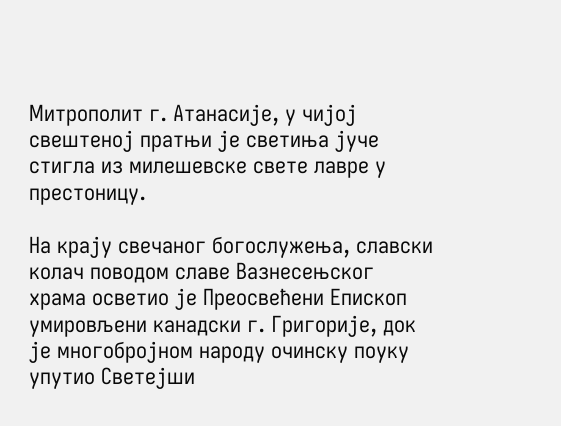Митрополит г. Атанасије, у чијој свештеној пратњи је светиња јуче стигла из милешевске свете лавре у престоницу.

На крају свечаног богослужења, славски колач поводом славе Вазнесењског храма осветио је Преосвећени Епископ умировљени канадски г. Григорије, док је многобројном народу очинску поуку упутио Светејши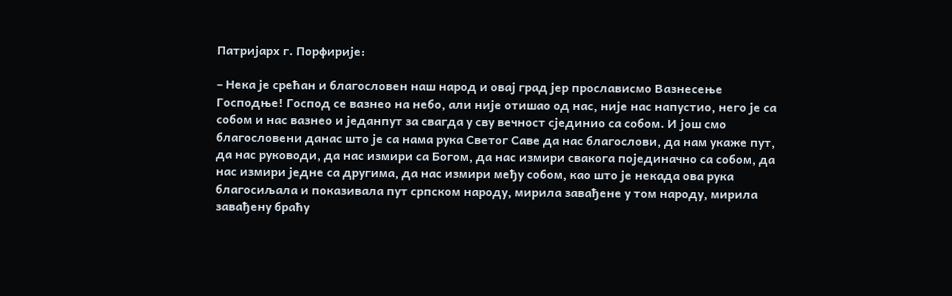Патријарх г. Порфирије:

– Нека је срећан и благословен наш народ и овај град јер прослависмо Вазнесење Господње! Господ се вазнео на небо, али није отишао од нас, није нас напустио, него је са собом и нас вазнео и једанпут за свагда у сву вечност сјединио са собом. И још смо благословени данас што је са нама рука Светог Саве да нас благослови, да нам укаже пут, да нас руководи, да нас измири са Богом, да нас измири свакога појединачно са собом, да нас измири једне са другима, да нас измири међу собом, као што је некада ова рука благосиљала и показивала пут српском народу, мирила завађене у том народу, мирила завађену браћу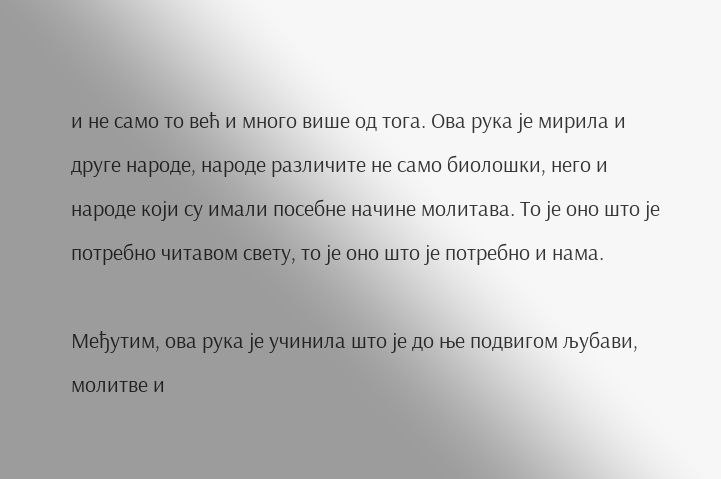и не само то већ и много више од тога. Ова рука је мирила и друге народе, народе различите не само биолошки, него и народе који су имали посебне начине молитава. То је оно што је потребно читавом свету, то је оно што је потребно и нама.

Међутим, ова рука је учинила што је до ње подвигом љубави, молитве и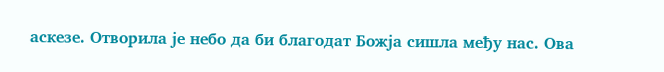аскезе. Отворила је небо да би благодат Божја сишла међу нас. Ова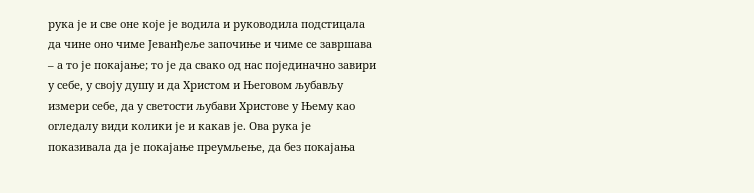рука је и све оне које је водила и руководила подстицала да чине оно чиме Јеванђеље започиње и чиме се завршава – а то је покајање; то је да свако од нас појединачно завири у себе, у своју душу и да Христом и Његовом љубављу измери себе, да у светости љубави Христове у Њему као огледалу види колики је и какав је. Ова рука је показивала да је покајање преумљење, да без покајања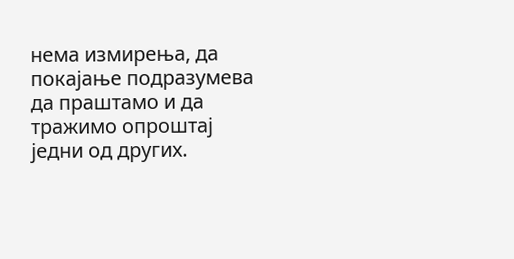нема измирења, да покајање подразумева да праштамо и да тражимо опроштај једни од других.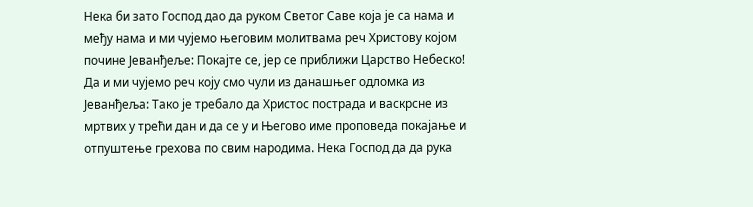Нека би зато Господ дао да руком Светог Саве која је са нама и међу нама и ми чујемо његовим молитвама реч Христову којом почине Јеванђеље: Покајте се, јер се приближи Царство Небеско! Да и ми чујемо реч коју смо чули из данашњег одломка из Јеванђеља: Тако је требало да Христос пострада и васкрсне из мртвих у трећи дан и да се у и Његово име проповеда покајање и отпуштење грехова по свим народима. Нека Господ да да рука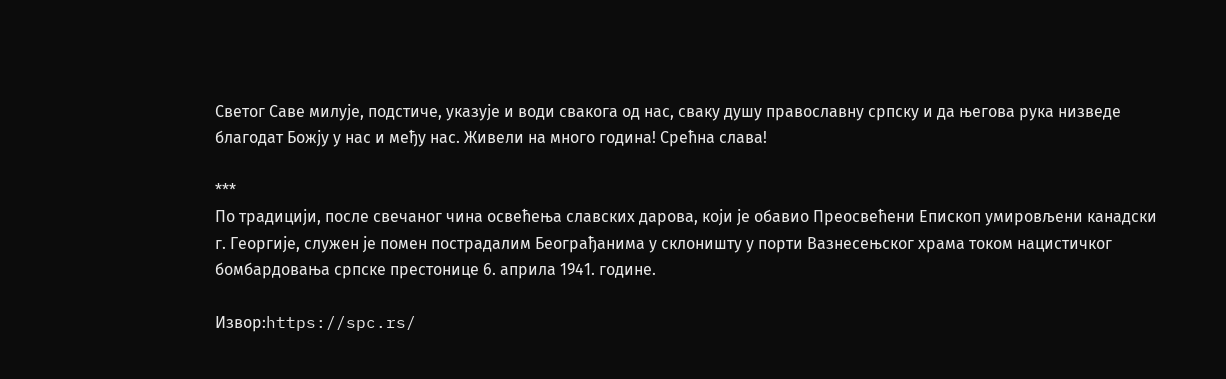Светог Саве милује, подстиче, указује и води свакога од нас, сваку душу православну српску и да његова рука низведе благодат Божју у нас и међу нас. Живели на много година! Срећна слава!

***
По традицији, после свечаног чина освећења славских дарова, који је обавио Преосвећени Епископ умировљени канадски г. Георгије, служен је помен пострадалим Београђанима у склоништу у порти Вазнесењског храма током нацистичког бомбардовања српске престонице 6. априла 1941. године.

Извор:https://spc.rs/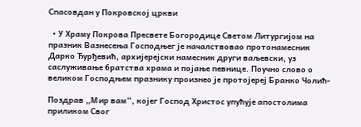Спасовдан у Покровској цркви

  • У Храму Покрова Пресвете Богородице Светом Литургијом на празник Вазнесења Господњег је началствовао протонамесник Дарко Ђурђевић, архијерејски намесник други ваљевски, уз саслуживање братства храма и појање певнице. Поучно слово о великом Господњем празнику произнео је протојереј Бранко Чолић-

Поздрав „Мир вам“, којег Господ Христос упућује апостолима приликом Свог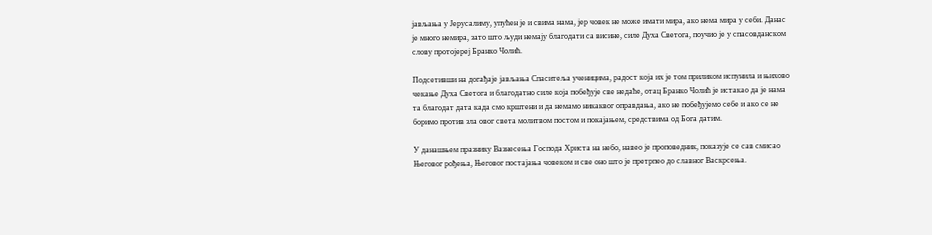јављања у Јерусалиму, упућен је и свима нама, јер човек не може имати мира, ако нема мира у себи. Данас је много немира, зато што људи немају благодати са висине, силе Духа Светога, поучио је у спасовданском слову протојереј Бранко Чолић.

Подсетивши на догађаје јављања Спаситеља ученицима, радост која их је том приликом испунила и њихово чекање Духа Светога и благодатно силе која побеђује све недаће, отац Бранко Чолић је истакао да је нама та благодат дата када смо крштени и да немамо никаквог оправдања, ако не побеђујемо себе и ако се не боримо против зла овог света молитвом постом и покајањем, средствима од Бога датим.

У данашњем празнику Вазнесења Господа Христа на небо, навео је проповедник, показује се сав смисао Његовог рођења, Његовог постајања човеком и све оно што је претрпео до славног Васкрсења.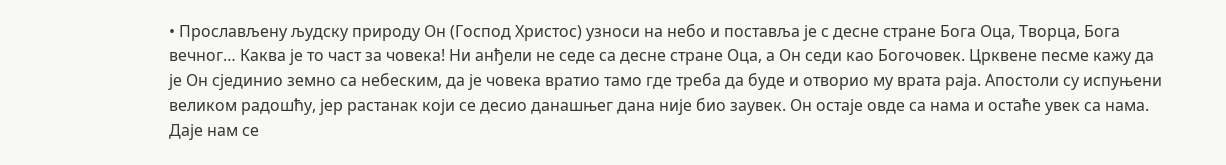• Прослављену људску природу Он (Господ Христос) узноси на небо и поставља је с десне стране Бога Оца, Творца, Бога вечног… Каква је то част за човека! Ни анђели не седе са десне стране Оца, а Он седи као Богочовек. Црквене песме кажу да је Он сјединио земно са небеским, да је човека вратио тамо где треба да буде и отворио му врата раја. Апостоли су испуњени великом радошћу, јер растанак који се десио данашњег дана није био заувек. Он остаје овде са нама и остаће увек са нама. Даје нам се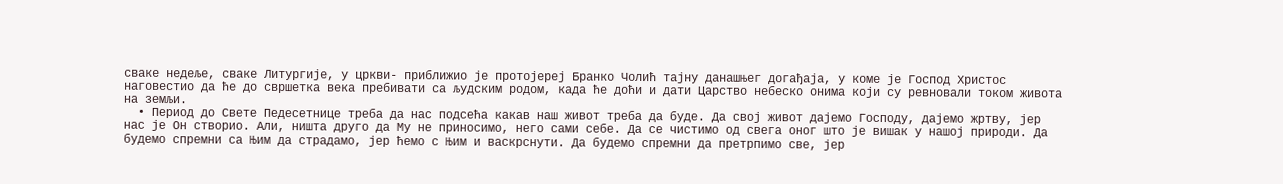сваке недеље, сваке Литургије, у цркви- приближио је протојереј Бранко Чолић тајну данашњег догађаја, у коме је Господ Христос наговестио да ће до свршетка века пребивати са људским родом, када ће доћи и дати Царство небеско онима који су ревновали током живота на земљи.
  • Период до Свете Педесетнице треба да нас подсећа какав наш живот треба да буде. Да свој живот дајемо Господу, дајемо жртву, јер нас је Он створио. Али, ништа друго да Му не приносимо, него сами себе. Да се чистимо од свега оног што је вишак у нашој природи. Да будемо спремни са Њим да страдамо, јер ћемо с Њим и васкрснути. Да будемо спремни да претрпимо све, јер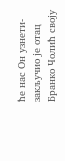ће нас Он узнети- закључио је отац Бранко Чолић своју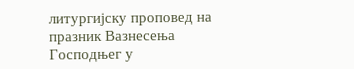литургијску проповед на празник Вазнесења Господњег у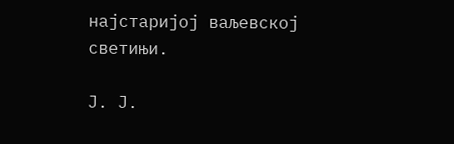најстаријој ваљевској светињи.

Ј. Ј.